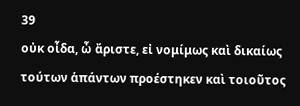39
οὐκ οἶδα, ὦ ἄριστε, εἰ νομίμως καὶ δικαίως τούτων ἁπάντων προέστηκεν καὶ τοιοῦτος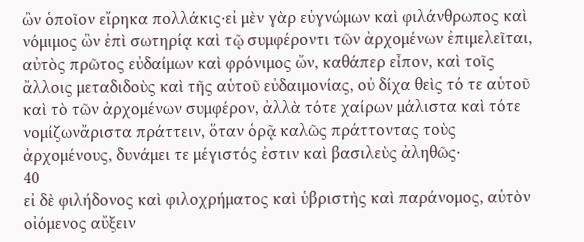ὢν ὁποῖον εἴρηκα πολλάκις·εἰ μὲν γὰρ εὐγνώμων καὶ φιλάνθρωπος καὶ νόμιμος ὢν ἐπὶ σωτηρίᾳ καὶ τῷ συμφέροντι τῶν ἀρχομένων ἐπιμελεῖται, αὐτὸς πρῶτος εὐδαίμων καὶ φρόνιμος ὤν, καθάπερ εἶπον, καὶ τοῖς ἄλλοις μεταδιδοὺς καὶ τῆς αὑτοῦ εὐδαιμονίας, οὐ δίχα θεὶς τό τε αὑτοῦ καὶ τὸ τῶν ἀρχομένων συμφέρον, ἀλλὰ τότε χαίρων μάλιστα καὶ τότε νομίζωνἄριστα πράττειν, ὅταν ὁρᾷ καλῶς πράττοντας τοὺς ἀρχομένους, δυνάμει τε μέγιστός ἐστιν καὶ βασιλεὺς ἀληθῶς·
40
εἰ δὲ φιλήδονος καὶ φιλοχρήματος καὶ ὑβριστὴς καὶ παράνομος, αὑτὸν οἰόμενος αὔξειν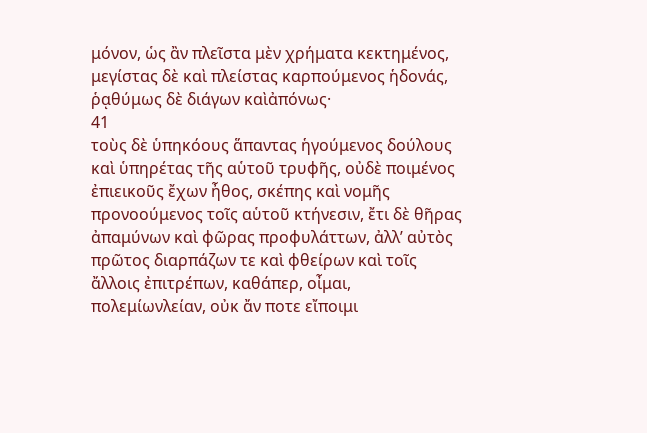μόνον, ὡς ἂν πλεῖστα μὲν χρήματα κεκτημένος, μεγίστας δὲ καὶ πλείστας καρπούμενος ἡδονάς, ῥᾳθύμως δὲ διάγων καὶἀπόνως·
41
τοὺς δὲ ὑπηκόους ἅπαντας ἡγούμενος δούλους καὶ ὑπηρέτας τῆς αὑτοῦ τρυφῆς, οὐδὲ ποιμένος ἐπιεικοῦς ἔχων ἦθος, σκέπης καὶ νομῆς προνοούμενος τοῖς αὑτοῦ κτήνεσιν, ἔτι δὲ θῆρας ἀπαμύνων καὶ φῶρας προφυλάττων, ἀλλʼ αὐτὸς πρῶτος διαρπάζων τε καὶ φθείρων καὶ τοῖς ἄλλοις ἐπιτρέπων, καθάπερ, οἶμαι, πολεμίωνλείαν, οὐκ ἄν ποτε εἴποιμι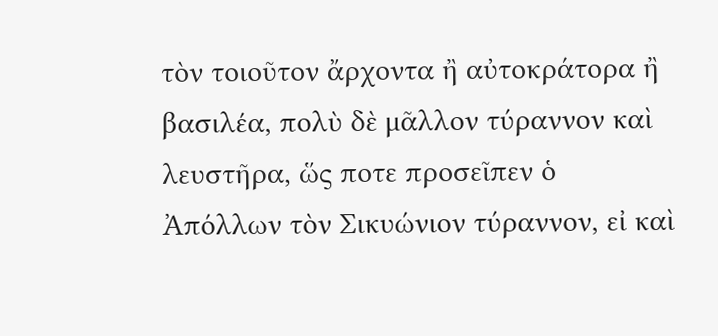τὸν τοιοῦτον ἄρχοντα ἢ αὐτοκράτορα ἢ βασιλέα, πολὺ δὲ μᾶλλον τύραννον καὶ λευστῆρα, ὥς ποτε προσεῖπεν ὁ Ἀπόλλων τὸν Σικυώνιον τύραννον, εἰ καὶ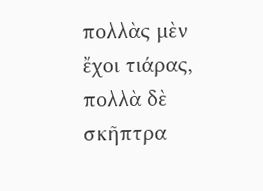πολλὰς μὲν ἔχοι τιάρας, πολλὰ δὲ σκῆπτρα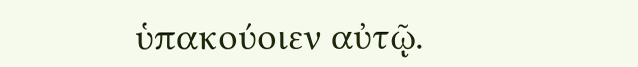ὑπακούοιεν αὐτῷ.